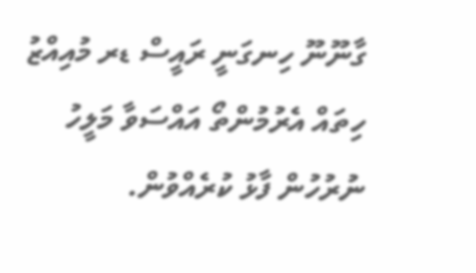ގާނޫނޫ ހިނގަނީ ރައީސް ޑރ މުއިއްޒު ހިތައް އެރުމުންތޯ އައްސަވާ މަލީހު ނުރުހުން ފާޅު ކުރެއްވުން.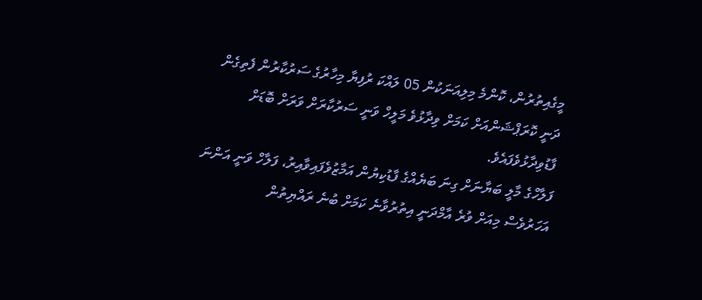މީގެއިތުރުން، ކޮންމެ މިލިއަނަކުން 05 ލައްކަ ރުފިޔާ މިހާރުގެ ސަރުކާރުން ފެތިގެން ދަނީ ކޮރަޕްޝަންއަށް ކަމަށް ވިދާޅުވެ މަލީހް ވަނީ ސަރުކާރަށް ވަރަށް ބޮޑަށް ފާޑުވިދާޅުވެފައެވެ.
ފަލާހްގެ މާލީ ބަޔާނަށް ގިނަ ބަޔެއްގެ ފާޑުކިޔުން އަމާޒުވެފައިވާއިރު، ފަލާހް ވަނީ އަންނަ އަހަރުވެސް މިއަށް ވުރެ އާމްދަނީ އިތުރުވާނެ ކަމަށް ބުނެ ރައްޔިތުން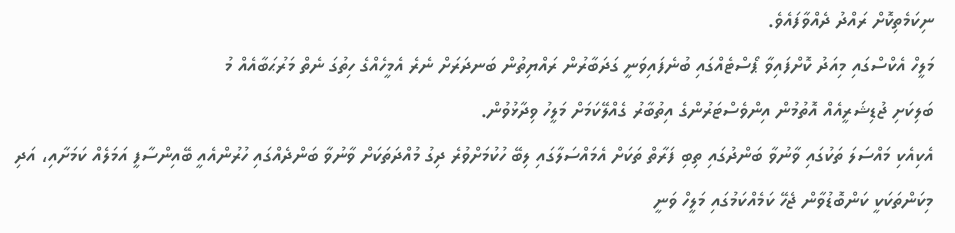ނިކަމެތިކޮށް ރައްދު ދެއްވާފައެވެ.
މަލީހް އެކްސްގައި މިއަދު ކޮށްފައިވާ ޕޯސްޓެއްގައި ބުނެފައިވަނީ ގަދަބާރުން ރައްޔިތުން ބަނދަރަށް ނެރެ އެމީހެއްގެ ހިތުގަ ނެތް މަރުޙަބާއެއް މު
ބަލިކަށި ޖުޑިޝަރީއެއް އޮތުމުން އިންވެސްޓަރުންގެ އިތުބާރު ގެއްލޭކަމަށް މަލީހު ވިދާޅުވުން.
އެކިއެކި މައްސަލަ ތަކުގައި ވާނުވާ ބަންދުގައި ތިބި ފަރާތް ތަކަށް އެމައްސަލާގައި ލިބޭ ހުކުމަށްވުރެ ދިގު މުއްދަތަކަށް ވާނުވާ ބަންދެއްގައި ހުރުންއެއީ ބޭއިންސާފީ އަމަލެއް ކަމަށާއި، އަދި މިކަންތަކަކީ ކަންބޮޑުވާން ޖެހޭ ކަމެއްކަމުގައި މަލީހް ވަނީ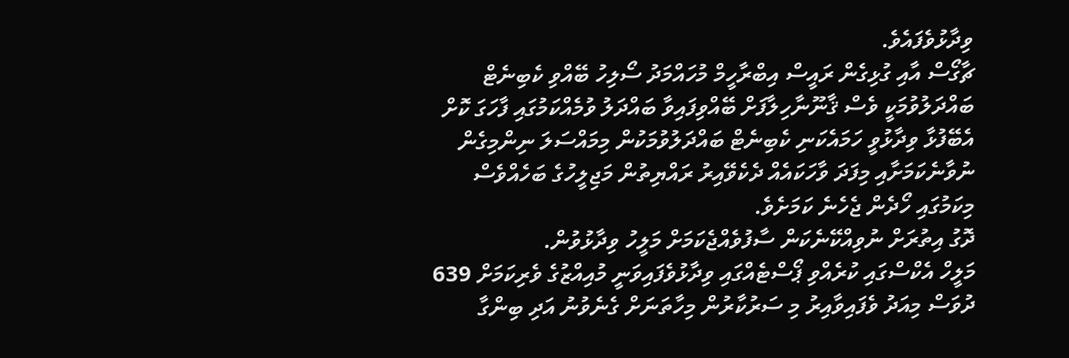ވިދާޅުވެފައެވެ.
ޗާގޯސް އާއި ގުޅިގެން ރައީސް އިބްރާހީމް މުހައްމަދު ސޯލިހު ބޭއްވި ކެބިނެޓް ބައްދަލުވުމަކީ ވެސް ޤާނޫނާހިލާފަށް ބޭއްވިފައިވާ ބައްދަލު ވުމެއްކަމުގައި ފާހަގަ ކޮށް އެބޭފުޅާ ވިދާޅުވީ ހަމައެކަނި ކެބިނެޓް ބައްދަލުވުމަކުން މިމައްސަލަ ނިންމިގެން ނުވާނެކަމަށާއި މިފަދަ ވާހަކައެއް ދެކެވޭއިރު ރައްޔިތުން މަޖިލީހުގެ ބަހެއްވެސް މިކަމުގައި ހޯދެން ޖެހެނެ ކަމަށެވެ.
ދޮގު އިތުރަށް ނުވިއްކޭނެކަން ސާފުވެއްޖެކަމަށް މަލީހު ވިދާޅުވުން.
މަލީހް އެކްސްގައި ކުރެއްވި ޕޯސްޓެއްގައި ވިދާޅުވެފައިވަނީ މުއިއްޒުގެ ވެރިކަމަށް 639 ދުވަސް މިއަދު ވެފައިވާއިރު މި ސަރުކާރުން މިހާތަނަށް ގެނެވުނު އަދި ބިންގާ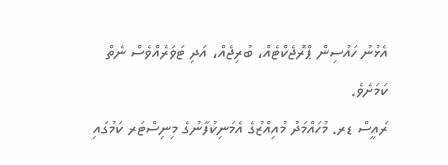އެޅުނު ހައުސިން ޕްރޮޖެކްޓެއް، ބުރިޖެއް، އަދި ޓަވަރެއްވެސް ނެތް ކަމަށެވެ.
ރައީސް ޑރ. މުހައްމަދު މުއިއްޒުގެ އެމަނިކުފާނުގެ މިނިސްޓަރ ކަމުގައި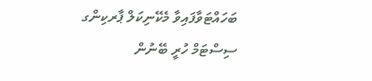ބަހައްޓަވާފައިވާ މެކޭނިކަލް ޕާރކިންގ ސިސްޓަމް ހުރީ ބޭނުން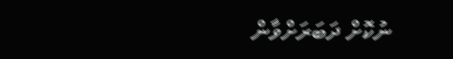ނުކޮށް ދަބަރަށްވާން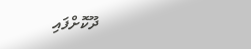ދޫކޮށްފައި